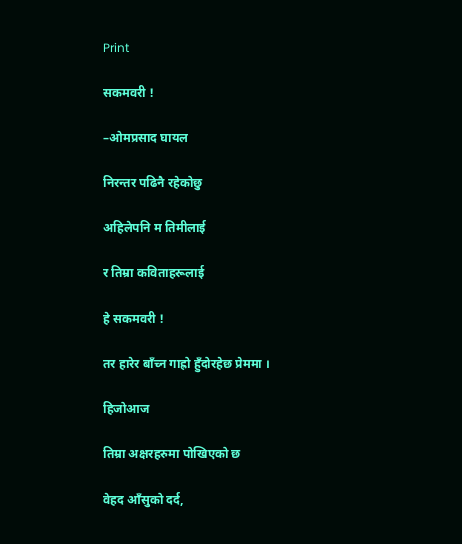Print

सकमवरी !

–ओमप्रसाद घायल

निरन्तर पढिनै रहेकोछु

अहिलेपनि म तिमीलाई

र तिम्रा कविताहरूलाई

हे सकमवरी !

तर हारेर बाँच्न गाह्रो हुँदोरहेछ प्रेममा ।

हिजोआज

तिम्रा अक्षरहरुमा पोखिएको छ

वेहद आँसुको दर्द,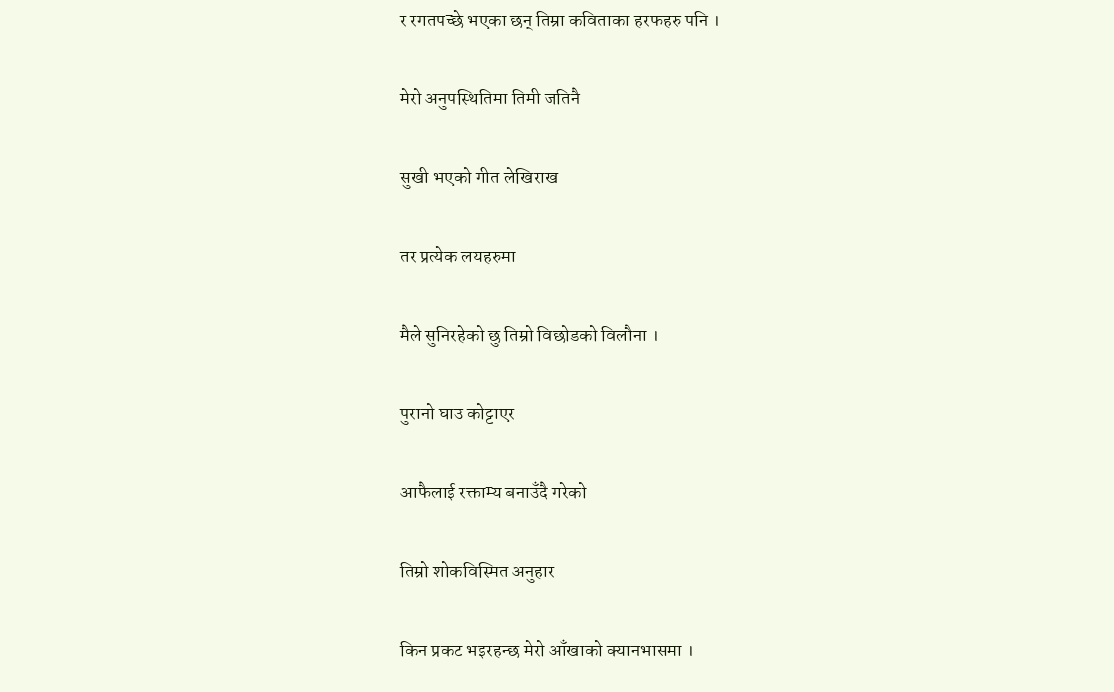र रगतपच्छे भएका छन् तिम्रा कविताका हरफहरु पनि ।

मेरो अनुपस्थितिमा तिमी जतिनै

सुखी भएको गीत लेखिराख

तर प्रत्येक लयहरुमा

मैले सुनिरहेको छु तिम्रो विछोडको विलौना ।

पुरानो घाउ कोट्टाएर

आफैलाई रक्ताम्य बनाउँदै गरेको

तिम्रो शोकविस्मित अनुहार

किन प्रकट भइरहन्छ मेरो आँखाको क्यानभासमा ।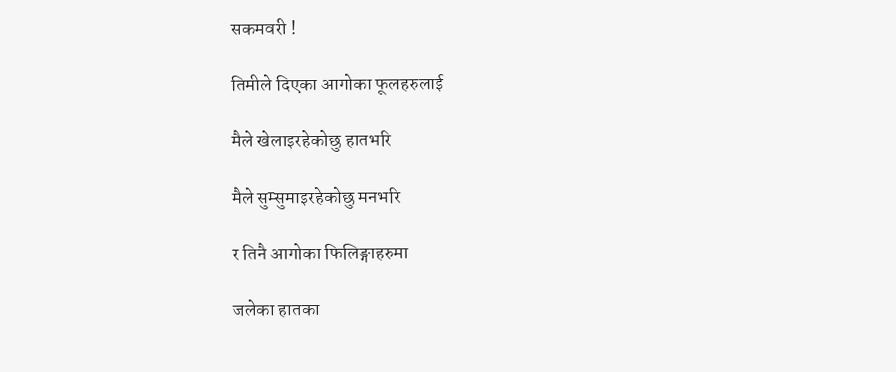सकमवरी !

तिमीले दिएका आगोका फूलहरुलाई

मैले खेलाइरहेकोछु हातभरि

मैले सुम्सुमाइरहेकोछु मनभरि

र तिनै आगोका फिलिङ्गाहरुमा

जलेका हातका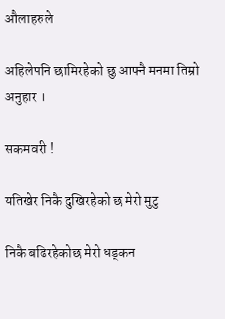औलाहरुले

अहिलेपनि छामिरहेको छु आफ्नै मनमा तिम्रो अनुहार ।

सकमवरी !

यतिखेर निकै दुखिरहेको छ मेरो मुटु

निकै बढिरहेकोछ मेरो धड्कन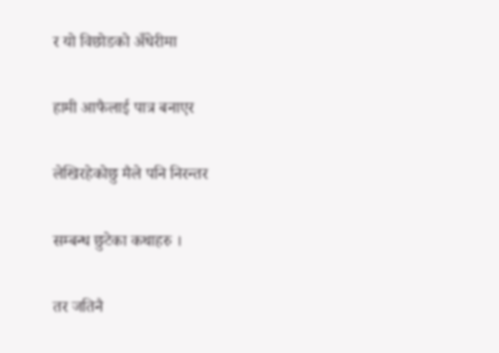र यो विछोडको अँधेरीमा

हामी आफैलाई पात्र बनाएर

लेखिरहेकोछु मैले पनि निरन्तर

सम्बन्ध छुटेका कथाहरु ।

तर जतिनै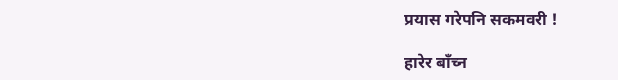प्रयास गरेपनि सकमवरी !

हारेर बाँच्न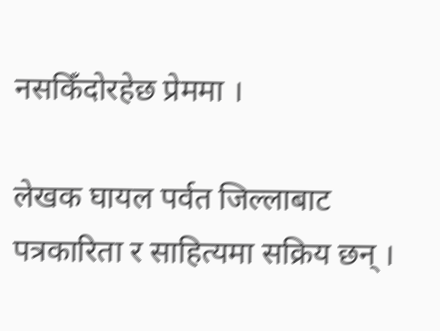नसकिँदोरहेछ प्रेममा ।

लेखक घायल पर्वत जिल्लाबाट पत्रकारिता र साहित्यमा सक्रिय छन् ।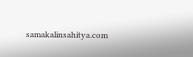samakalinsahitya.com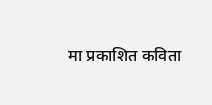मा प्रकाशित कविता